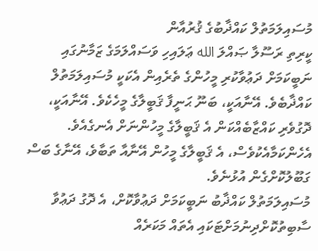މުސައިލަމަތުލް ކައްޛާބުގެ ޤުރުއާން
ކީރިތި ރަސޫލާ ޞައްލަ الله ޢަލައިހި ވަސައްލަމަގެ ޒަމާނުގައި ނަބީކަމަށް ދަޢުވާކުރި މީހުންގެ ތެރެއިން އެކަކީ މުސައިލަމަތުލް ކައްޛާބެވެ. އޭނާއަކީ، ބަނޫ ޙަނީފާ ޤަބީލާގެ މީހެކެވެ. އޭނާއަކީ، ދޮގުވެރި ކައްޒާބެއްކަން އެ ޤަބީލާގެ މީހުންނަށް އެނގެއެވެ. އެހެންކަމާއެކުވެސް، އެ ޤަބީލާގެ މީހުން އޭނާއާ ތަބާވެ، އޭނާގެ ބަސް ގަބޫލުކޮށްގެން އުޅުނެވެ.
މުސައިލަމަތުލް ކައްޛާބު ނަބީކަމަށް ދަޢުވާކޮށް، އެ ދޮގު ދަޢުވާ ސާބިތުކޮށްދިނުމަށްޓަކައި އެތައް މަކަރެއް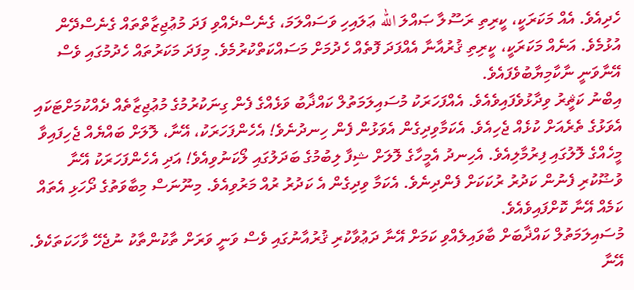ހެދިއެވެ. އެއް މަކަރަކީ، ކީރިތި ރަސޫލާ ޞައްލަ الله ޢަލައިހި ވަސައްލަމަ، ގެނެސްދެއްވި ފަދަ މުޢުޖިޒާތްތައް ގެނެސްދޭން އުޅުމެވެ. އަނެއް މަކަރަކީ، ކީރިތި ޤުރުއާނާ އެއްފަދަ ފޮތެއް ހެދުމަށް މަސައްކަތްކުރުމެވެ. މިފަދަ މަކަރުތައް ހެދުމުގައި ވެސް އޭނާވަނީ ނާކާމިޔާބުވެފައެވެ.
އިބްނު ކަޘީރު ވިދާޅުވެފައިވެއެވެ. އެއްފަހަރަކު މުސައިލަމަތުލް ކައްޛާބު ވަޅެއްގެ ފެން ގިނަކުރުމުގެ މުޢުޖިޒާތެއް ދެއްކުމަށްޓަކައި އެވަޅުގެ ތެރެއަށް ކުޅެއް ޖެހިއެވެ. އެކަމާވިދިގެން އެވަޅުން ފެން ހިނދުނެވެ! އެހެންފަހަރަކު، އޭނާ، ލޮލަށް ބައްޔެއް ޖެހިފައިވާ މީހެއްގެ ލޮލުގައި ފިރުމާލިއެވެ. އެހިނދު އެމީހާގެ ލޮލަށް ޝިފާ ލިބުމުގެ ބަދަލުގައި ލޯކަނުވިއެވެ! އަދި އެހެންފަހަރަކު އޭނާ ވުޟޫކުރި ފެނުން ކަދުރު ރުކަކަށް ފެންދިނެވެ. އެކަމާ ވިދިގެން އެ ކަދުރު ރުއް މަރުވިއެވެ. މިނޫނަސް މިބާވަތުގެ ދޯހަޅި އެތައް ކަމެއް އޭނާ ކޮށްފައިވެއެވެ.
މުސައިލަމަތުލް ކައްޛާބަށް ބާވައިލެއްވި ކަމަށް އޭނާ ދަޢުވާކުރި ޤުރުއާނުގައި ވެސް ވަނީ ވަރަށް ތާކުންތާކު ނުޖެހޭ ވާހަކަތަކެވެ. އޭނާ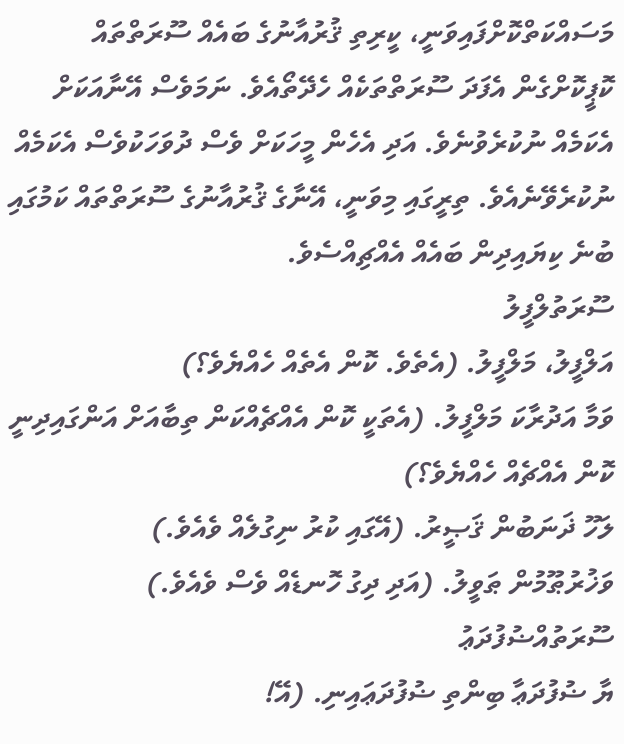މަސައްކަތްކޮށްފައިވަނީ، ކީރިތި ޤުރުއާނުގެ ބައެއް ސޫރަތްތައް ކޮޕީކޮށްގެން އެފަދަ ސޫރަތްތަކެއް ހެދޭތޯއެވެ. ނަމަވެސް އޭނާއަކަށް އެކަމެއް ނުކުރެވުނެވެ. އަދި އެހެން މީހަކަށް ވެސް ދުވަހަކުވެސް އެކަމެއް ނުކުރެވޭނެއެވެ. ތިރީގައި މިވަނީ، އޭނާގެ ޤުރުއާނުގެ ސޫރަތްތައް ކަމުގައި ބުނެ ކިޔައިދިން ބައެއް އެއްޗިއްސެވެ.
ސޫރަތުލްފީލު
އަލްފީލު، މަލްފީލު. (އެތެވެ. ކޮން އެތެއް ހެއްޔެވެ؟)
ވަމާ އަދުރާކަ މަލްފީލު. (އެތަކީ ކޮން އެއްޗެއްކަން ތިބާއަށް އަންގައިދިނީ ކޮން އެއްޗެއް ހެއްޔެވެ؟)
ލަހޫ ޛަނަބުން ޤަޞީރު. (އޭގައި ކުރު ނިގުލެއް ވެއެވެ.)
ވަޚުރުޠޫމުން ޠަވީލު. (އަދި ދިގު ހޮނޑެއް ވެސް ވެއެވެ.)
ސޫރަތުއްޟުފުދަޢު
ޔާ ޟުފުދަޢާ ބިންތި ޟުފުދަޢައިނި. (އޭ!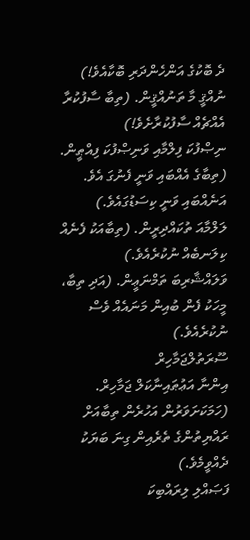ދެ ބޮކުގެ އަންހެންދަރި ބޮކާއެވެ!)
ނުއްޤީ މާ ތަނުއްޤީން. (ތިބާ ސާފުކުރާ އެއްޗެއް ސާފުކުރާށެވެ!)
ނިޞްފުކަ ފިލްމާއި ވަނިޞްފުކަ ފިއްޠީން. (ތިބާގެ އެއްބައި ވަނީ ފެނުގަ އެވެ. އަނެއްބައި ވަނީ ކިސަޑުގައެވެ.)
ލަލްމާއަ ތުކައްދިރީން. (ތިބާއަކު ފެނެއް ކިލަނބެއް ނުކުރެއެވެ.)
ވަލައްޝާރިބަ ތަމްނަޢީން. (އަދި ތިބާ، މީހަކު ފެން ބުއިން މަނައެއް ވެސް ނުކުރެއެވެ.)
ސޫރަތުލްޖަމާހިރް
އިންނާ އަޢުޠައިނާކަލް ޖަމާހިރް. (ހަމަކަށަވަރުން އަހުރެން ތިބާއަށް ރައްޔިތުންގެ ތެރެއިން ގިނަ ބަޔަކު ދެއްވީމެވެ.)
ފަޞައްލި ލިރައްބިކަ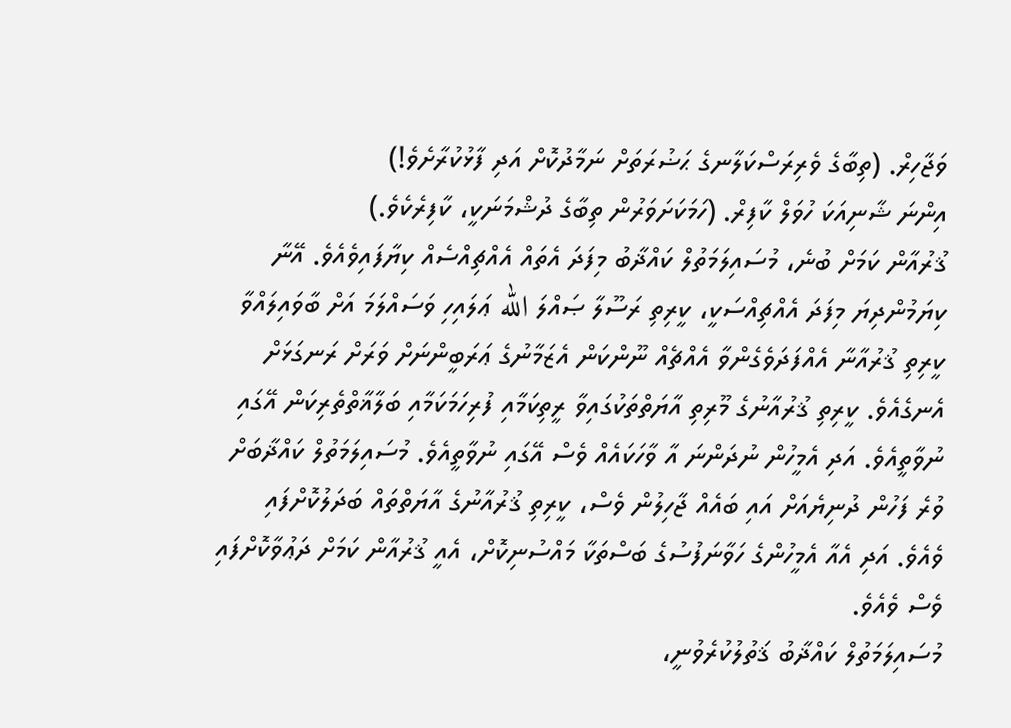ވަޖާހިރް. (ތިބާގެ ވެރިރަސްކަލާނގެ ޙަޟުރަތަށް ނަމާދުކޮށް އަދި ފާޅުކުރާށެވެ!)
އިންނަ ޝާނިއަކަ ހުވަލް ކާފިރް. (ހަމަކަށަވަރުން ތިބާގެ ދުޝްމަނަކީ، ކާފިރެކެވެ.)
ޤުރުއާން ކަމަށް ބުނެ، މުސައިލަމަތުލް ކައްޛާބު މިފަދަ އެތައް އެއްޗިއްސެއް ކިޔާފައިވެއެވެ. އޭނާ ކިޔަމުންދިޔަ މިފަދަ އެއްޗިއްސަކީ، ކީރިތި ރަސޫލާ ޞައްލަ الله ޢަލައިހި ވަސައްލަމަ އަށް ބާވައިލައްވާ ކީރިތި ޤުރުއާނާ އެއްފަދަވެގެންވާ އެއްޗެއް ނޫންކަން އެޒަމާނުގެ ޢަރަބީންނަށް ވަރަށް ރަނގަޅަށް އެނގެއެވެ. ކީރިތި ޤުރުއާނުގެ މޫރިތި އާޔަތްތަކުގައިވާ ރީތިކަމާއި ފުރިހަމަކަމާއި ބަލާޣާތްތެރިކަން އޭގައި ނުވާތީއެވެ. އަދި އެމީހުން ނުދަންނަ އާ ވާހަކައެއް ވެސް އޭގައި ނުވާތީއެވެ. މުސައިލަމަތުލް ކައްޛާބަށް ވުރެ ފަހުން ދުނިޔެއަށް އައި ބައެއް ޖާހިލުން ވެސް، ކީރިތި ޤުރުއާނުގެ އާޔަތްތައް ބަދަލުކޮށްފައި ވެއެވެ. އަދި އެއާ އެމީހުންގެ ހަވާނަފުސުގެ ބަސްތަކާ މައްސުނިކޮށް، އެއީ ޤުރުއާން ކަމަށް ދަޢުވާކޮށްފައި ވެސް ވެއެވެ.
މުސައިލަމަތުލް ކައްޛާބު ޤަތުލުކުރެވުނީ،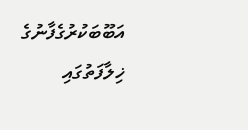އަބޫބަކުރުގެފާނުގެ ޚިލާފަތުގައި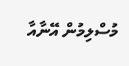މުސްލިމުން އޭނާއާ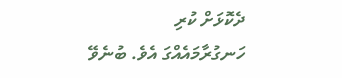ދެކޮޅަށް ކުރި ހަނގުރާމައެއްގަ އެވެ. ބުނެވޭ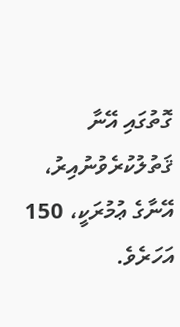ގޮތުގައި އޭނާ ޤަތުލުކުރެވުނުއިރު، އޭނާގެ ޢުމުރަކީ، 150 އަހަރެވެ.